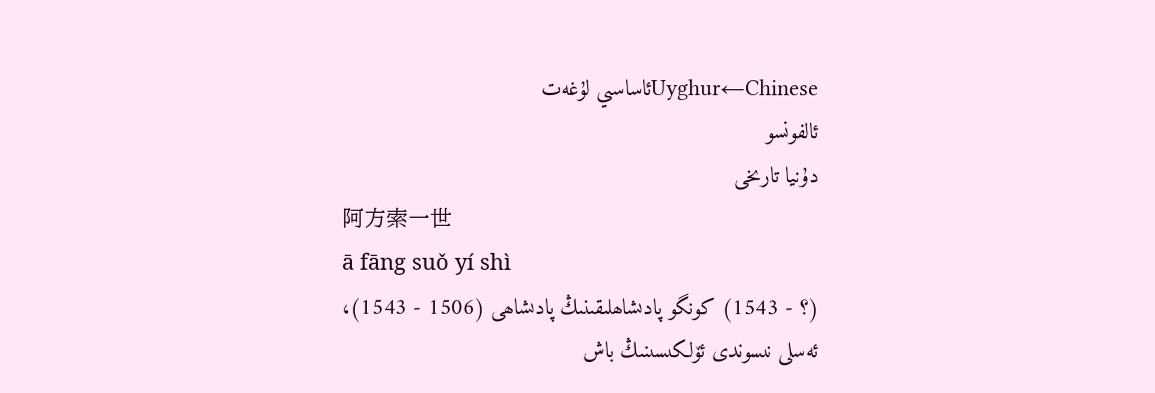Uyghur←Chineseئاساسىي لۇغەت
ئالفونسو
دۇنيا تارىخى
阿方索一世
ā fāng suǒ yí shì
(؟ - 1543) كونگو پادىشاھلىقىنىڭ پادىشاھى (1506 - 1543)، ئەسلى نىسوندى ئۆلكىسىنىڭ باش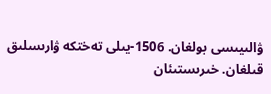ۋالىيىسى بولغان. 1506-يىلى تەختكە ۋارىسلىق قىلغان. خىرىستىئان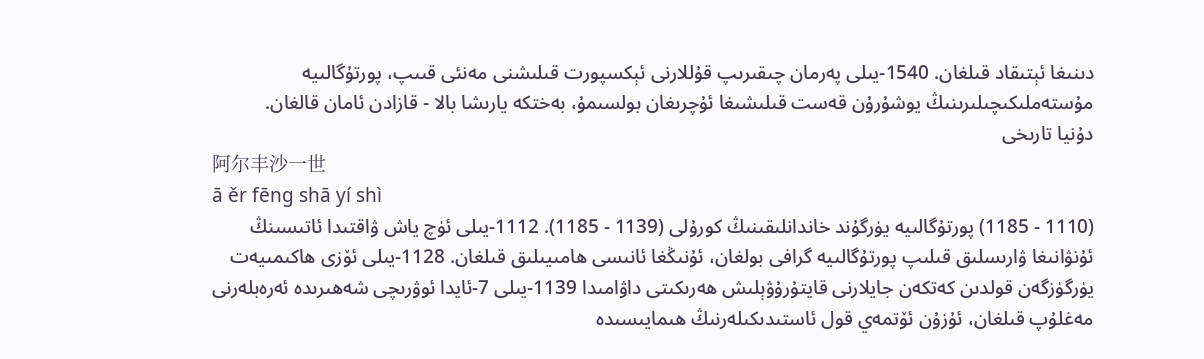دىنىغا ئېتىقاد قىلغان. 1540-يىلى پەرمان چىقىرىپ قۇللارنى ئېكسپورت قىلىشنى مەنئى قىىپ، پورتۇگالىيە مۇستەملىكىچىلىرىنىڭ يوشۇرۇن قەست قىلىشىغا ئۇچرىغان بولسىمۇ، بەختكە يارىشا بالا - قازادن ئامان قالغان.
دۇنيا تارىخى
阿尔丰沙一世
ā ěr fēng shā yí shì
(1110 - 1185) پورتۇگالىيە يۈرگۇند خاندانلىقىنىڭ كورۇلى (1139 - 1185). 1112-يىلى ئۈچ ياش ۋاقتىدا ئاتىسىنڭ ئۇنۋانىغا ۋارىسلىق قىلىپ پورتۇگالىيە گرافى بولغان، ئۇنىڭغا ئانىسى ھامىيىلىق قىلغان. 1128-يىلى ئۆزى ھاكىمىيەت يۈرگۈزگەن قولدىن كەتكەن جايلارنى قايتۇرۇۋېلىش ھەرىكىتى داۋامىدا 1139-يىلى 7-ئايدا ئوۋرىچى شەھىرىدە ئەرەبلەرنى مەغلۇپ قىلغان، ئۇزۇن ئۆتمەي قول ئاستىدىكىلەرنىڭ ھىمايىسىدە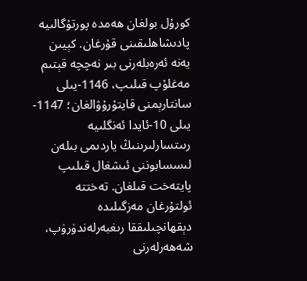كورۇل بولغان ھەمدە پورتۇگالىيە پادىشاھلىقىنى قۇرغان. كېيىن يەنە ئەرەبلەرنى بىر نەچچە قېتىم مەغلۇپ قىلىپ، 1146-يىلى سانتارېمنى قايتۇرۇۋالغان؛ 1147-يىلى 10-ئايدا ئەنگلىيە رىىتسارلىرىنىڭ ياردىمى بىلەن لىسسابوننى ئىشغال قىلىپ پايتەخت قىلغان. تەختتە ئولتۇرغان مەزگىلىدە دېقھانچىلىققا رىغبەرلەندۈرۈپ، شەھەرلەرنى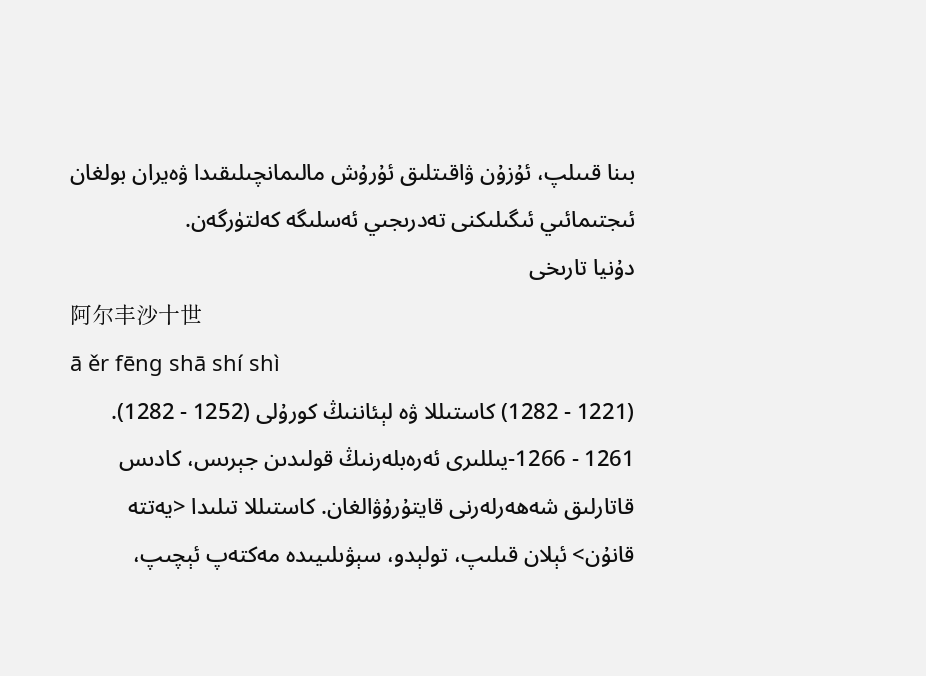بىنا قىىلپ، ئۇزۇن ۋاقىتلىق ئۇرۇش مالىمانچىلىقىدا ۋەيران بولغان ئىجتىمائىي ئىگىلىكنى تەدرىجىي ئەسلىگە كەلتۈرگەن.
دۇنيا تارىخى
阿尔丰沙十世
ā ěr fēng shā shí shì
(1221 - 1282) كاستىللا ۋە لېئاننىڭ كورۇلى (1252 - 1282). 1261 - 1266-يىللىرى ئەرەبلەرنىڭ قولىدىن جېرىس، كادىس قاتارلىق شەھەرلەرنى قايتۇرۇۋالغان. كاستىللا تىلىدا <يەتتە قانۇن> ئېلان قىلىپ، تولېدو، سېۋىلىيىدە مەكتەپ ئېچىپ،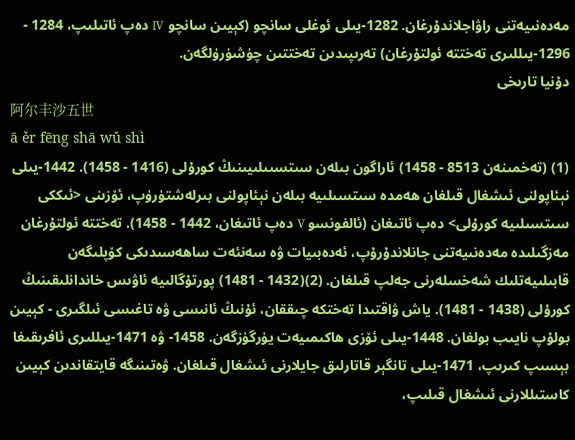مەدەنىيەتنى راۋاجلاندۇرغان. 1282-يىلى ئوغلى سانچو (كېيىن سانچو Ⅳ دەپ ئاتىلىپ، 1284 - 1296-يىللىرى تەختتە ئولتۇرغان) تەرىپىدىن تەختتىن چۈشۈرۈلگەن.
دۇنيا تارىخى
阿尔丰沙五世
ā ěr fēng shā wǔ shì
(1) (تەخمىنەن 8513 - 1458) ئاراگون بىلەن سىتسىىلىيىنىڭ كورۇلى (1416 - 1458). 1442-يىلى نېئاپولنى ئىشغال قىلغان ھەمدە سىتسىلىيە بىلەن نېئاپولنى بىرلەشتۈرۈپ، ئۆزىنى <ئىككى سىتسىلىيە كورۇلى> دەپ ئاتىغان (ئالفونسو Ⅴ دەپ ئاتىغان، 1442 - 1458). تەختتە ئولتۇرغان مەزگىلىدە مەدەنىيەتنى جانلاندۇرۇپ، ئەدەبىيات ۋە سەنئەت ساھەسىدىكى كۆپلىگەن قابىلىيەتلىك شەخسلەرنى جەلپ قىلغان. (2)(1432 - 1481) پورتۇگالىيە ئاۋىس خاندانلىقىنىڭ كورۇلى (1438 - 1481). ياش ۋاقتىدا تەختكە چىققان، ئۇنىڭ ئانىسى ۋە تاغىسى ئىلگىرى - كېيىن بولۇپ نايىب بولغان. 1448-يىلى ئۆزى ھاكىمىيەت يۈرگۈزگەن. 1458- ۋە 1471-يىللىرى ئافرىقىغا بېسىپ كىرىپ، 1471-يىلى تانگېر قاتارلىق جايلارنى ئىشغال قىلغان. ۋەتىنىگە قايتقاندىن كېيىن كاستىللارنى ئىشغال قىلىپ،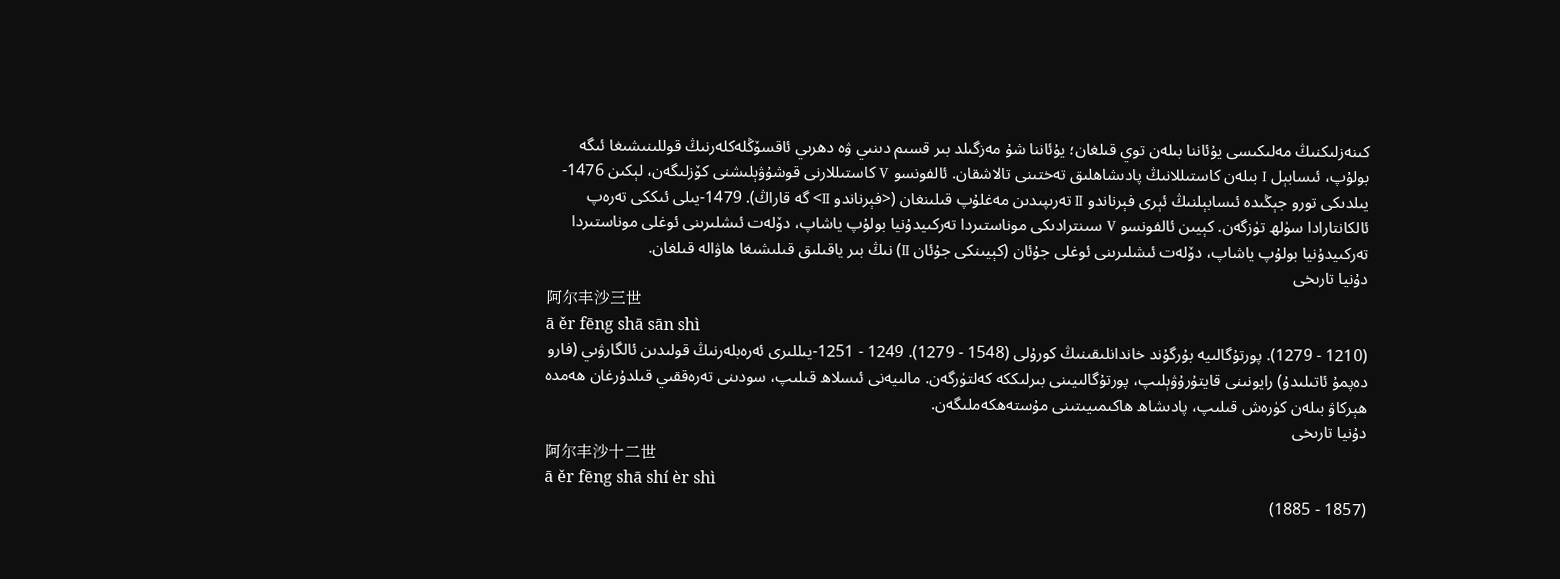كىنەزلىكنىڭ مەلىكىسى يۇئاننا بىلەن توي قىلغان؛ يۇئاننا شۇ مەزگىلد بىر قسىم دىنىي ۋە دھرىي ئاقسۆڭلەكلەرنىڭ قوللىنىشىغا ئىگە بولۇپ، ئىسابېل Ⅰ بىلەن كاستىللانىڭ پادىشاھلىق تەختىنى تالاشقان. ئالفونسو Ⅴ كاستىللارنى قوشۇۋېلىشنى كۆزلىگەن، لېكىن 1476-يىلدىكى تورو جېڭىدە ئىسابېلنىڭ ئېرى فېرناندو Ⅱ تەرىپىدىن مەغلۇپ قىلىنغان (<فېرناندو Ⅱ> گە قاراڭ). 1479-يىلى ئىككى تەرەپ ئالكانتارادا سۈلھ تۈزگەن. كېيىن ئالفونسو Ⅴ سىنترادىكى موناستىردا تەركىيدۇنيا بولۇپ ياشاپ، دۆلەت ئىشلىرىنى ئوغلى موناستىردا تەركىيدۇنيا بولۇپ ياشاپ، دۆلەت ئىشلىرىنى ئوغلى جۇئان (كېيىنكى جۇئان Ⅱ) نىڭ بىر ياقىلىق قىلىشىغا ھاۋالە قىلغان.
دۇنيا تارىخى
阿尔丰沙三世
ā ěr fēng shā sān shì
(1210 - 1279). پورتۇگالىيە بۇرگۇند خاندانلىقىنىڭ كورۇلى (1548 - 1279). 1249 - 1251-يىللىرى ئەرەبلەرنىڭ قولىدىن ئالگارۋىي (فارو دەپمۇ ئاتىلىدۇ) رايونىنى قايتۇرۇۋېلىپ، پورتۇگالىيىنى بىرلىككە كەلتۈرگەن. مالىيەنى ئىسلاھ قىلىپ، سودىنى تەرەققىي قىلدۇرغان ھەمدە ھېركاۋ بىلەن كۈرەش قىلىپ، پادىشاھ ھاكىمىيىتىنى مۇستەھكەملىگەن.
دۇنيا تارىخى
阿尔丰沙十二世
ā ěr fēng shā shí èr shì
(1857 - 1885)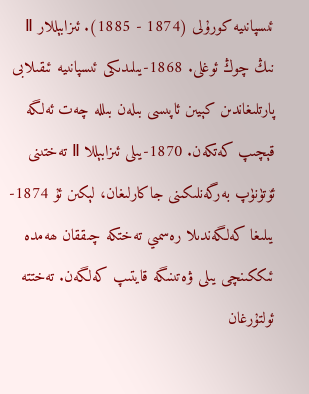ئىسپانىيە كورۇلى (1874 - 1885). ئىزابېللار Ⅱ نىڭ چوڭ ئوغلى. 1868-يىلىدىكى ئىسپانىيە ئىقىلابى پارتلىغاندىن كېيىن ئاپىسى بىلەن بىللە چەت ئەلگە قېچىپ كەتكەن. 1870-يىلى ئىزابېللا Ⅱ تەختىنى ئۆتۈنۈپ بەرگەنلىكىنى جاكارلىغان، لېكىن ئۇ 1874-يىلىغا كەلگەندىلا رەسمىي تەختكە چىققان ھەمدە ئىككىنچى يىلى ۋەتىنىگە قايتىپ كەلگەن. تەختتە ئولتۇرغان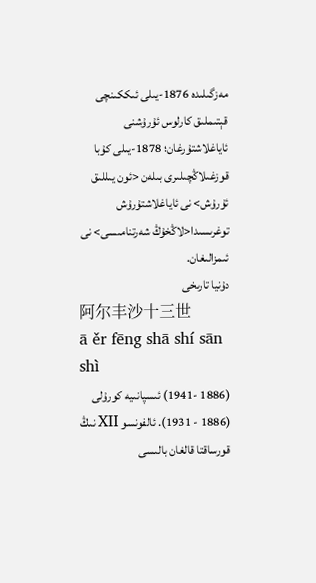مەزگىلىدە 1876-يىلى ئىككىنچى قېتىملىق كارلوس ئۇرۇشنى ئاياغلاشتۇرغان؛ 1878-يىلى كۇبا قوزغىلاڭچىلىرى بىلەن <ئون يىللىق ئۇرۇش> نى ئاياغلاشتۇرۇش توغرىسىدا<لاڭخۇڭ شەرتنامىسى> نى ئىمزالىغان.
دۇنيا تارىخى
阿尔丰沙十三世
ā ěr fēng shā shí sān shì
(1886 -1941) ئىسپانىيە كورۇلى (1886 - 1931). ئالفونسو ⅩⅡ نىڭ قورساقتا قالغان بالىسى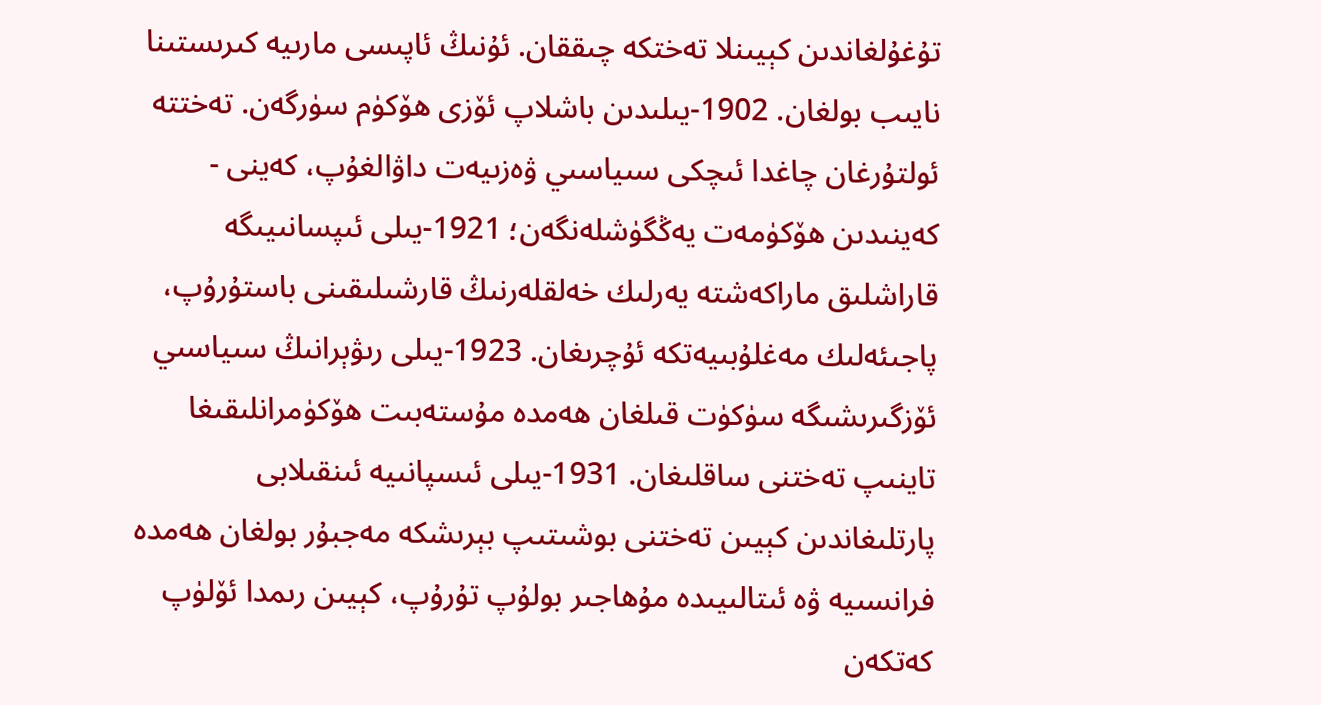تۇغۇلغاندىن كېيىنلا تەختكە چىققان. ئۇنىڭ ئاپىسى مارىيە كىرىستىنا نايىب بولغان. 1902-يىلىدىن باشلاپ ئۆزى ھۆكۈم سۈرگەن. تەختتە ئولتۇرغان چاغدا ئىچكى سىياسىي ۋەزىيەت داۋالغۇپ، كەينى - كەينىدىن ھۆكۈمەت يەڭگۈشلەنگەن؛ 1921-يىلى ئىپسانىيىگە قاراشلىق ماراكەشتە يەرلىك خەلقلەرنىڭ قارشىلىقىنى باستۇرۇپ، پاجىئەلىك مەغلۇبىيەتكە ئۇچرىغان. 1923-يىلى رىۋېرانىڭ سىياسىي ئۆزگىرىشىگە سۈكۈت قىلغان ھەمدە مۇستەبىت ھۆكۈمرانلىقىغا تاينىپ تەختنى ساقلىغان. 1931-يىلى ئىسپانىيە ئىنقىلابى پارتلىغاندىن كېيىن تەختنى بوشىتىپ بېرىشكە مەجبۇر بولغان ھەمدە فرانسىيە ۋە ئىتالىيىدە مۇھاجىر بولۇپ تۇرۇپ، كېيىن رىمدا ئۆلۈپ كەتكەن